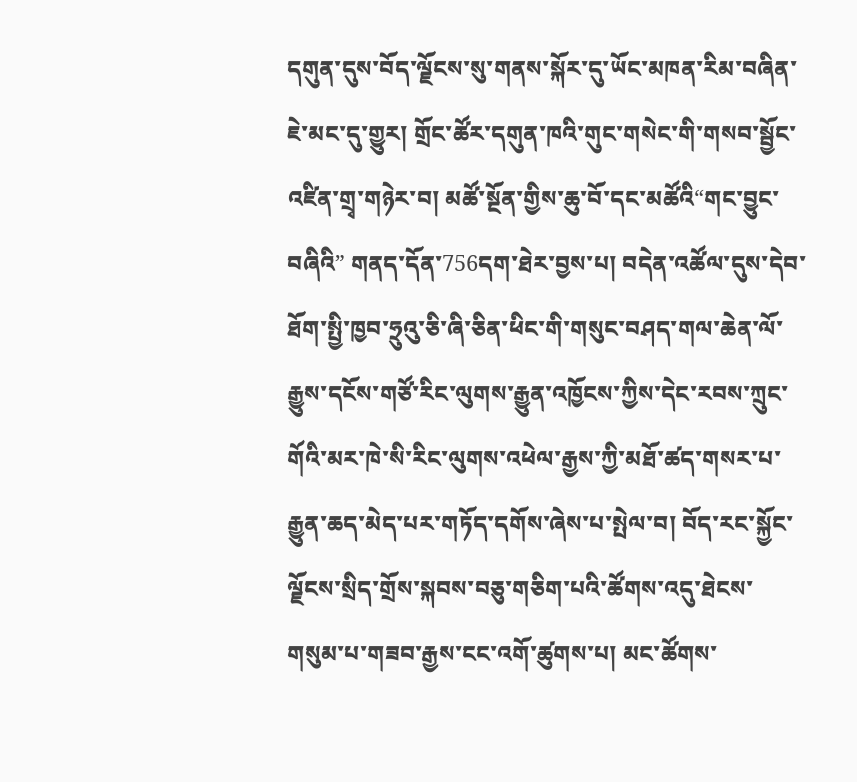དགུན་དུས་བོད་ལྗོངས་སུ་གནས་སྐོར་དུ་ཡོང་མཁན་རིམ་བཞིན་ཇེ་མང་དུ་གྱུར། གྲོང་ཚོར་དགུན་ཁའི་གུང་གསེང་གི་གསབ་སྦྱོང་འཛིན་གྲྭ་གཉེར་བ། མཚོ་སྔོན་གྱིས་ཆུ་བོ་དང་མཚོའི“གང་བྱུང་བཞིའི” གནད་དོན་756དག་ཐེར་བྱས་པ། བདེན་འཚོལ་དུས་དེབ་ཐོག་སྤྱི་ཁྱབ་ཧྲུའུ་ཅི་ཞི་ཅིན་ཕིང་གི་གསུང་བཤད་གལ་ཆེན་ལོ་རྒྱུས་དངོས་གཙོ་རིང་ལུགས་རྒྱུན་འཁྱོངས་ཀྱིས་དེང་རབས་ཀྲུང་གོའི་མར་ཁེ་སི་རིང་ལུགས་འཕེལ་རྒྱས་ཀྱི་མཐོ་ཚད་གསར་པ་རྒྱུན་ཆད་མེད་པར་གཏོད་དགོས་ཞེས་པ་སྤེལ་བ། བོད་རང་སྐྱོང་ལྗོངས་སྲིད་གྲོས་སྐབས་བཅུ་གཅིག་པའི་ཚོགས་འདུ་ཐེངས་གསུམ་པ་གཟབ་རྒྱས་ངང་འགོ་ཚུགས་པ། མང་ཚོགས་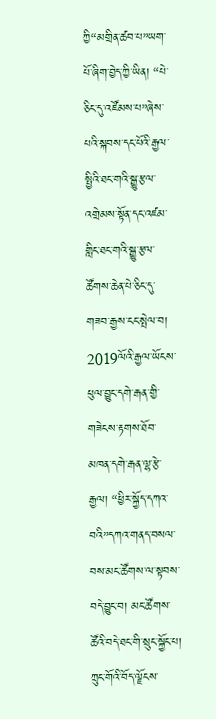ཀྱི“མགྲིན་ཚབ་པ”ཡག་པོ་ཞིག་བྱེད་ཀྱི་ཡིན། “པེ་ཅིང་དུ་འཛོམས་པ”ཞེས་པའི་སྐབས་དང་པོའི་རྒྱལ་སྤྱིའི་ཐང་གའི་སྒྱུ་རྩལ་འགྲེམས་སྟོན་དང་འཛམ་གླིང་ཐང་གའི་སྒྱུ་རྩལ་ཚོགས་ཆེན་པེ་ཅིང་དུ་གཟབ་རྒྱས་ངང་སྤེལ་བ། 2019ལོའི་རྒྱལ་ཡོངས་ཕུལ་བྱུང་དགེ་རྒན་གྱི་གཟེངས་རྟགས་ཐོབ་མཁན་དགེ་རྒན་ལྷ་རྩེ་རྒྱལ། “ཕྱིར་སྐྱོད་དཀའ་བའི”དཀའ་གནད་བསལ་བས་མང་ཚོགས་ལ་སྟབས་བདེ་བྱུང་བ། མང་ཚོགས་ཚོའི་བདེ་ཐང་གི་སྲུང་སྐྱོང་པ།
ཀྲུང་གོའི་བོད་ལྗོངས་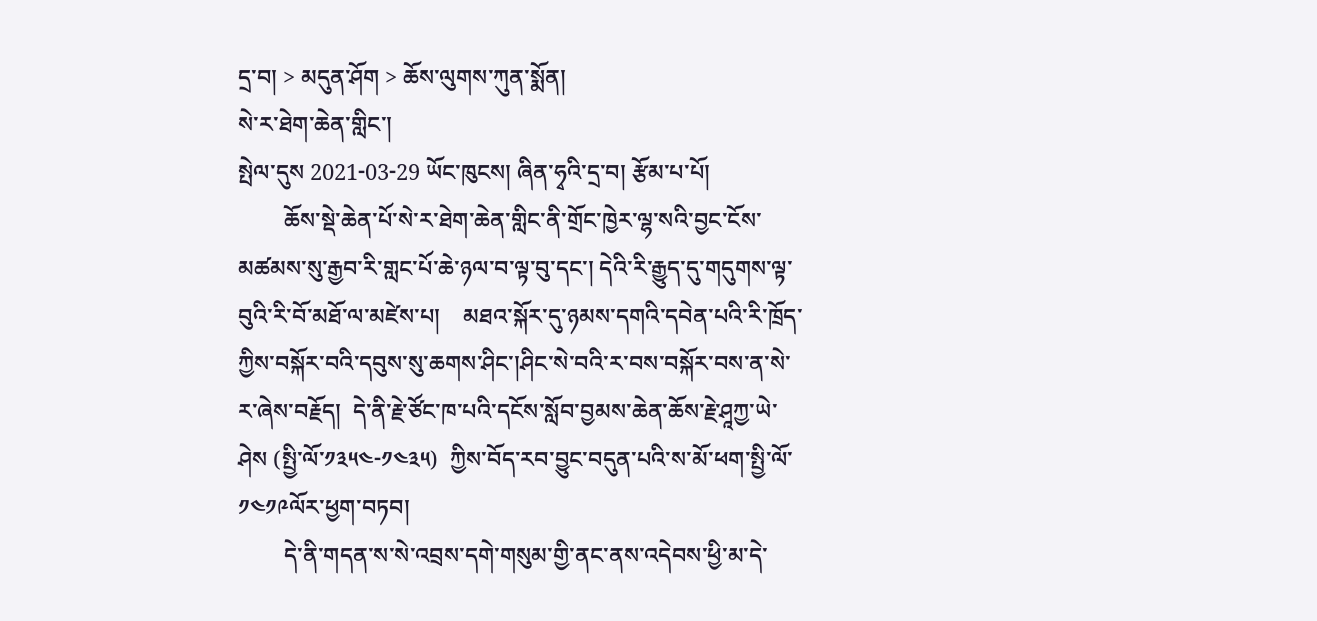དྲ་བ། > མདུན་ཤོག > ཆོས་ལུགས་ཀུན་སྨོན།
སེ་ར་ཐེག་ཆེན་གླིང་།
སྤེལ་དུས 2021-03-29 ཡོང་ཁུངས། ཞིན་ཧྭའི་དྲ་བ། རྩོམ་པ་པོ།
        ཆོས་སྡེ་ཆེན་པོ་སེ་ར་ཐེག་ཆེན་གླིང་ནི་གྲོང་ཁྱེར་ལྷ་སའི་བྱང་ངོས་མཚམས་སུ་རྒྱབ་རི་གླང་པོ་ཆེ་ཉལ་བ་ལྟ་བུ་དང་། དེའི་རི་རྒྱུད་དུ་གདུགས་ལྟ་བུའི་རི་བོ་མཐོ་ལ་མཛེས་པ།    མཐའ་སྐོར་དུ་ཉམས་དགའི་དབེན་པའི་རི་ཁྲོད་ཀྱིས་བསྐོར་བའི་དབུས་སུ་ཆགས་ཤིང་།ཤིང་སེ་བའི་ར་བས་བསྐོར་བས་ན་སེ་ར་ཞེས་བརྗོད།  དེ་ནི་རྗེ་ཙོང་ཁ་པའི་དངོས་སློབ་བྱམས་ཆེན་ཆོས་རྗེ་ཤཱཀྱ་ཡེ་ཤེས (སྤྱི་ལོ་༡༣༥༤-༡༤༣༥)  ཀྱིས་བོད་རབ་བྱུང་བདུན་པའི་ས་མོ་ཕག་སྤྱི་ལོ་༡༤༡༩ལོར་ཕྱག་བཏབ།
        དེ་ནི་གདན་ས་སེ་འབྲས་དགེ་གསུམ་གྱི་ནང་ནས་འདེབས་ཕྱི་མ་དེ་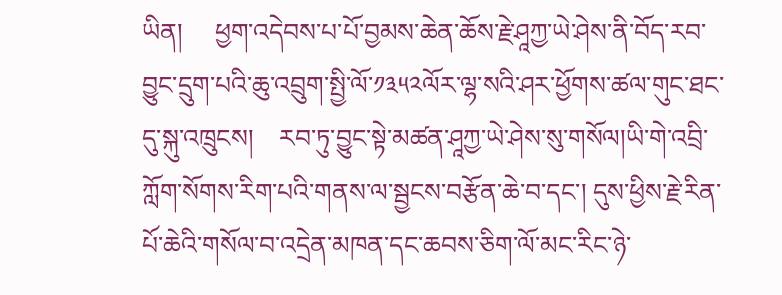ཡིན།     ཕྱག་འདེབས་པ་པོ་བྱམས་ཆེན་ཆོས་རྗེ་ཤཱཀྱ་ཡེ་ཤེས་ནི་བོད་རབ་བྱུང་དྲུག་པའི་ཆུ་འབྲུག་སྤྱི་ལོ་༡༣༥༢ལོར་ལྷ་སའི་ཤར་ཕྱོགས་ཚལ་གུང་ཐང་དུ་སྐུ་འཁྲུངས།    རབ་ཏུ་བྱུང་སྟེ་མཚན་ཤཱཀྱ་ཡེ་ཤེས་སུ་གསོལ།ཡི་གེ་འབྲི་ཀློག་སོགས་རིག་པའི་གནས་ལ་སྦྱངས་བརྩོན་ཆེ་བ་དང་། དུས་ཕྱིས་རྗེ་རིན་པོ་ཆེའི་གསོལ་བ་འདྲེན་མཁན་དང་ཆབས་ཅིག་ལོ་མང་རིང་ཉེ་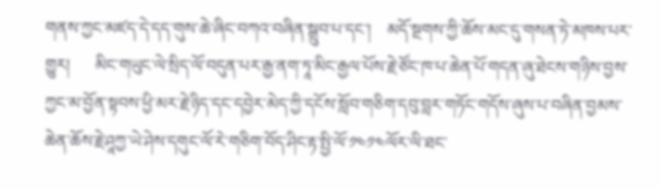གནས་ཀྱང་མཛད་དེ་དད་གུས་ཆེ་ཞིང་བཀའ་བཞིན་སྒྲུབ་པ་དང་།    མདོ་སྔགས་ཀྱི་ཆོས་མང་དུ་གསན་ཏེ་མཁས་པར་གྱུར།      མིང་གཡུང་ལེ་སྲིད་ལོ་བདུན་པར་རྒྱ་ནག་ཏཱ་མིང་རྒྱལ་པོས་རྗེ་ཙོང་ཁ་པ་ཆེན་པོ་གདན་ཞུ་ཐེངས་གཉིས་བྱས་ཀྱང་མ་བྱོན་སྟབས་ཕྱི་མར་རྗེ་ཉིད་དང་དབྱེར་མེད་ཀྱི་དངོས་སློབ་གཅིག་དབུ་བླར་གཏོང་གདོས་ཞུས་པ་བཞིན་བྱམས་ཆེན་ཆོས་རྗེ་ཤཱཀྱ་ཡེ་ཤེས་དགུང་ལོ་རེ་གཅིག་བོད་ཤིང་རྟ་སྤྱི་ལོ་༡༤༡༤ལོར་ལི་ཐང་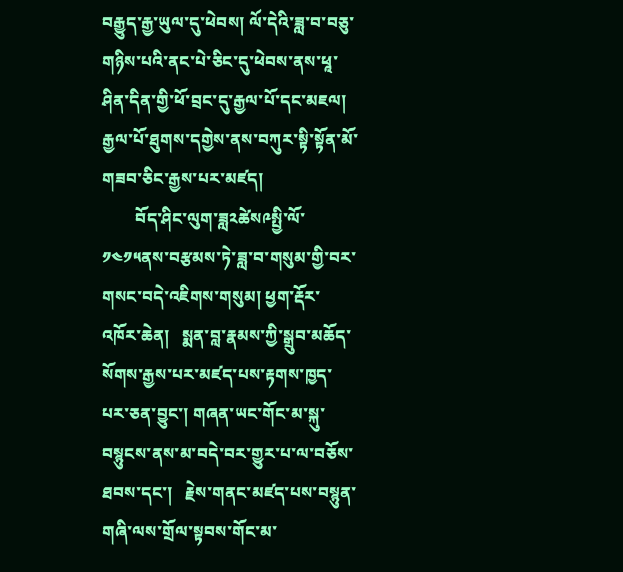བརྒྱུད་རྒྱ་ཡུལ་དུ་ཕེབས། ལོ་དེའི་ཟླ་བ་བཅུ་གཉིས་པའི་ནང་པེ་ཅིང་དུ་ཕེབས་ནས་ཕཱ་ཤིན་དིན་གྱི་ཕོ་བྲང་དུ་རྒྱལ་པོ་དང་མཇལ།  རྒྱལ་པོ་ཐུགས་དགྱེས་ནས་བཀུར་སྟི་སྟོན་མོ་གཟབ་ཅིང་རྒྱས་པར་མཛད།
        བོད་ཤིང་ལུག་ཟླ༢ཚེས༩སྤྱི་ལོ་༡༤༡༥ནས་བརྩམས་ཏེ་ཟླ་བ་གསུམ་གྱི་བར་གསང་བདེ་འཇིགས་གསུམ། ཕྱག་རྡོར་འཁོར་ཆེན།   སྨན་བླ་རྣམས་ཀྱི་སྒྲུབ་མཆོད་སོགས་རྒྱས་པར་མཛད་པས་རྟགས་ཁྱད་པར་ཅན་བྱུང་། གཞན་ཡང་གོང་མ་སྐུ་བསྙུངས་ནས་མ་བདེ་བར་གྱུར་པ་ལ་བཅོས་ཐབས་དང་།   རྗེས་གནང་མཛད་པས་བསྙུན་གཞི་ལས་གྲོལ་སྟབས་གོང་མ་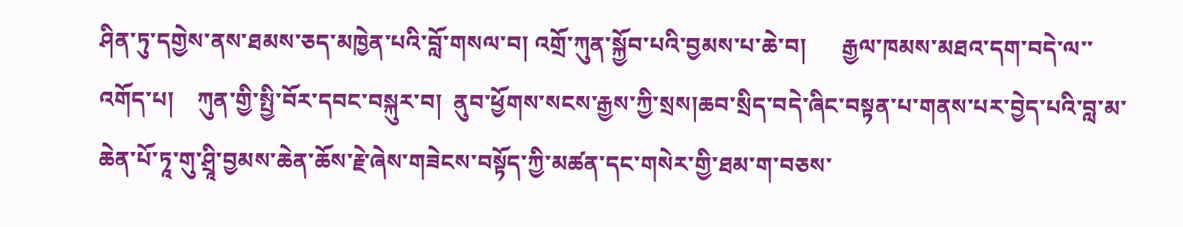ཤིན་ཏུ་དགྱེས་ནས་ཐམས་ཅད་མཁྱེན་པའི་བློ་གསལ་བ། འགྲོ་ཀུན་སྐྱོབ་པའི་བྱམས་པ་ཆེ་བ།      རྒྱལ་ཁམས་མཐའ་དག་བདེ་ལ་་འགོད་པ།    ཀུན་གྱི་སྤྱི་བོར་དབང་བསྐུར་བ།  ནུབ་ཕྱོགས་སངས་རྒྱས་ཀྱི་སྲས།ཆབ་སྲིད་བདེ་ཞིང་བསྟན་པ་གནས་པར་བྱེད་པའི་བླ་མ་ཆེན་པོ་ཏཱ་གུ་ཤྲཱི་བྱམས་ཆེན་ཆོས་རྗེ་ཞེས་གཟེངས་བསྟོད་ཀྱི་མཚན་དང་གསེར་གྱི་ཐམ་ག་བཅས་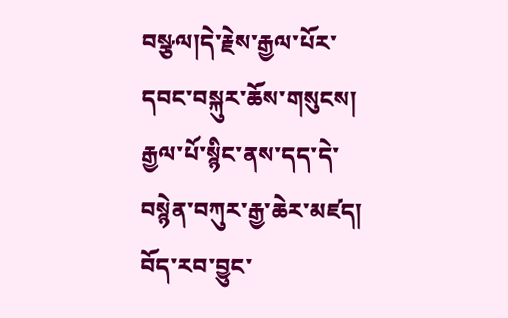བསྩལ།དེ་རྗེས་རྒྱལ་པོར་དབང་བསྐུར་ཆོས་གསུངས།   རྒྱལ་པོ་སྙིང་ནས་དད་དེ་བསྙེན་བཀུར་རྒྱ་ཆེར་མཛད།   བོད་རབ་བྱུང་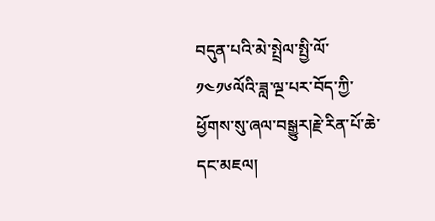བདུན་པའི་མེ་སྤྲེལ་སྤྱི་ལོ་༡༤༡༦ལོའི་ཟླ་ལྔ་པར་བོད་ཀྱི་ཕྱོགས་སུ་ཞལ་བསྒྱུར།རྗེ་རིན་པོ་ཆེ་དང་མཇལ།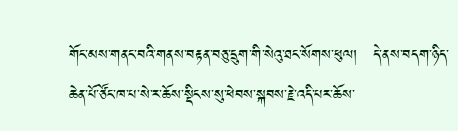གོང་མས་གནང་བའི་གནས་བརྟན་བཅུ་དྲུག་གི་སེའུ་ཐང་སོགས་ཕུལ།   དེ་ནས་བདག་ཉིད་ཆེན་པོ་ཙོང་ཁ་པ་སེ་ར་ཆོས་སྡིངས་སུ་ཕེབས་སྐབས་རྗེ་འདི་པར་ཆོས་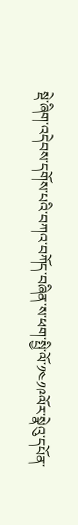སྡེ་ཞིག་འདེབས་དགོས་པའི་བཀའ་བཀོད་བཞིན་ས་ཕག་སྤྱི་ལོ་༡༤༡༩ལོར་སྣེའུ་དཔོན་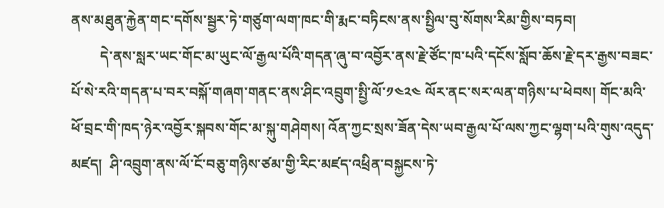ནས་མཐུན་རྐྱེན་གང་དགོས་སྦྱར་ཏེ་གཙུག་ལག་ཁང་གི་རྨང་བཏིངས་ནས་སྤྱིལ་བུ་སོགས་རིམ་གྱིས་བཏབ།
        དེ་ནས་སླར་ཡང་གོང་མ་ཡུང་ལོ་རྒྱལ་པོའི་གདན་ཞུ་བ་འབྱོར་ནས་རྗེ་ཙོང་ཁ་པའི་དངོས་སློབ་ཆོས་རྗེ་དར་རྒྱས་བཟང་པོ་སེ་རའི་གདན་པ་བར་བསྐོ་གཞག་གནང་ནས་ཤིང་འབྲུག་སྤྱི་ལོ་༡༤༢༤ ལོར་ནང་སར་ལན་གཉིས་པ་ཕེབས། གོང་མའི་ཕོ་བྲང་གི་ཁད་ཉེར་འབྱོར་སྐབས་གོང་མ་སྐུ་གཤེགས། འོན་ཀྱང་སྲས་ཟོན་དེས་ཡབ་རྒྱལ་པོ་ལས་ཀྱང་ལྷག་པའི་གུས་འདུད་མཛད།  ཤི་འབྲུག་ནས་ལོ་ངོ་བཅུ་གཉིས་ཙམ་གྱི་རིང་མཛད་འཕྲིན་བསྐྱངས་ཏེ་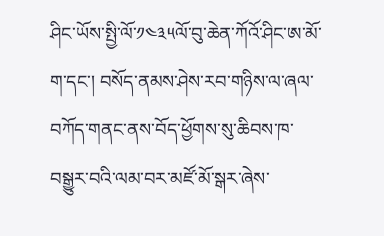ཤིང་ཡོས་སྤྱི་ལོ་༡༤༣༥ལོ་བུ་ཆེན་ཀོའོ་ཤིང་ཨ་མོ་ག་དང་། བསོད་ནམས་ཤེས་རབ་གཉིས་ལ་ཞལ་བཀོད་གནང་ནས་བོད་ཕྱོགས་སུ་ཆིབས་ཁ་བསྒྱུར་བའི་ལམ་བར་མཛོ་མོ་སྒར་ཞེས་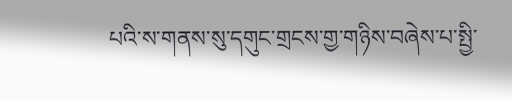པའི་ས་གནས་སུ་དགུང་གྲངས་གྱ་གཉིས་བཞེས་པ་སྤྱི་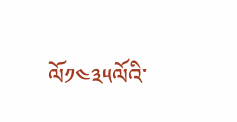ལོ༡༤༣༥ལོའི་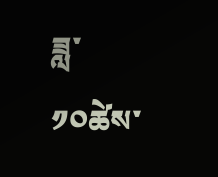ཟླ་༡༠ཚེས་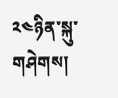༢༤ཉིན་སྐུ་གཤེགས།